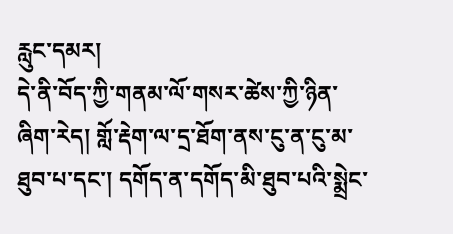རླུང་དམར།
དེ་ནི་བོད་ཀྱི་གནམ་ལོ་གསར་ཚེས་ཀྱི་ཉིན་ཞིག་རེད། གློ་རྡེག་ལ་དྲ་ཐོག་ནས་ངུ་ན་ངུ་མ་ཐུབ་པ་དང་། དགོད་ན་དགོད་མི་ཐུབ་པའི་སྨྲེང་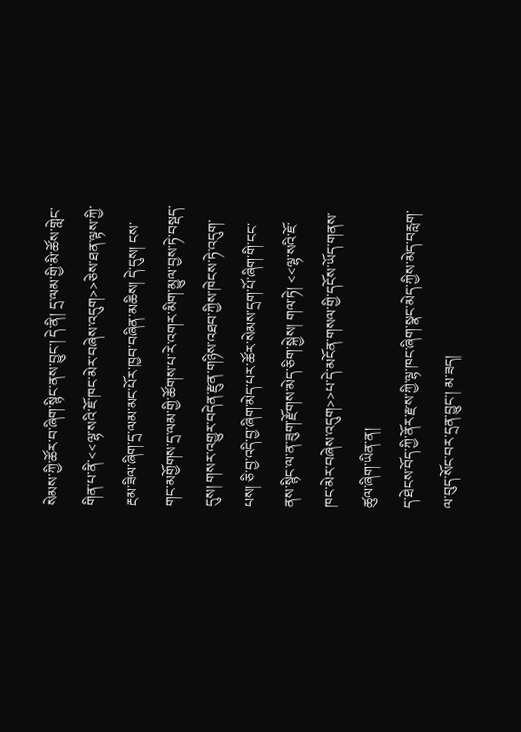སེམས་ཀྱི་ཚོར་བ་ཞིག་སྙིང་ནས་བྱུང་། དེ་ནི། དྲ་ལམ་གྱི་མི་ཚོས་གླེང་གིན་པ་ནི་<<ལྷ་སའི་ཇོ་ཁང་མེར་བཞེས་འདུག>>ཅེས་ཐན་ལྟས་ཀྱི་རྔམ་ཟིལ་ཞིག་དྲ་ལམ་མང་པོར་ཁྱབ་བཞིན་མཆིས། དེ་དུས། ངས་གང་མགྱོགས་དྲ་ལམ་གྱི་ཚོགས་པ་རེ་འགར་མིག་མྱུལ་བྱས་ཏེ་བསྡད་དུས། གསར་འགྱུར་བདེན་རྫུན་གཉིས་འཐབ་ཀྱིས་ཁེངས་ཏེ་འདུག་པས། ཅི་བྱ་འདི་བྱ་ཞིག་མེད་པར་ཚོར་སེམས་དྲག་པོ་ཞིག་གི་ངང་ནས་སྙིང་ལ་ན་ཟུག་རྫོགས་མེད་ཅིག་སྐྱེས། གལ་ཏེ། <<ལྷ་སའི་ཇོ་ཁང་མེར་བཞེས་འདུག>>པ་དེ་མངོན་གསལ་གྱི་དངོས་ཡོད་གནས་ཚུལ་ཞིག་ཡིན་ན།
ད་ཐེངས་བོད་ཀྱི་ནོར་རྫས་ཀྱི་ལྷ་ཁང་ཞིག་སྣང་མེད་ཀྱིས་མེད་བརླག་ལ་བུད་སོང་བར་དྲན་བྱུང་། མ་ཟད།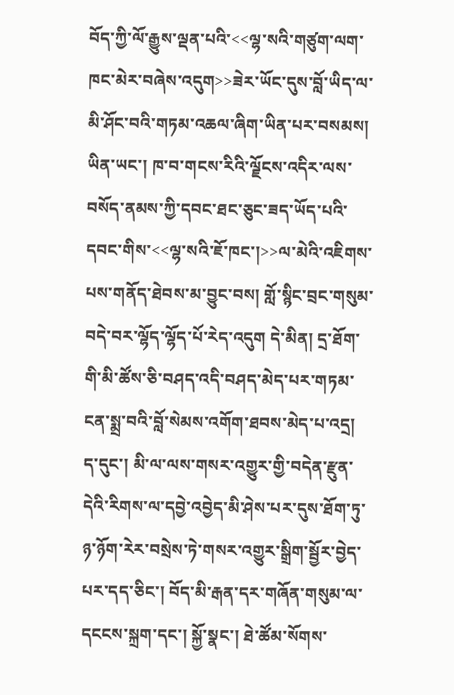བོད་ཀྱི་ལོ་རྒྱུས་ལྡན་པའི་<<ལྷ་སའི་གཙུག་ལག་ཁང་མེར་བཞེས་འདུག>>ཟེར་ཡོང་དུས་བློ་ཡིད་ལ་མི་ཤོང་བའི་གཏམ་འཆལ་ཞིག་ཡིན་པར་བསམས། ཡིན་ཡང་། ཁ་བ་གངས་རིའི་ལྗོངས་འདིར་ལས་བསོད་ནམས་ཀྱི་དབང་ཐང་ཅུང་ཟད་ཡོད་པའི་དབང་གིས་<<ལྷ་སའི་ཇོ་ཁང་།>>ལ་མེའི་འཇིགས་པས་གནོད་ཐེབས་མ་བྱུང་བས། གློ་སྙིང་བྲང་གསུམ་བདེ་བར་ལྷོད་ལྷོད་པོ་རེད་འདུག དེ་མིན། དྲ་ཐོག་གི་མི་ཚོས་ཅི་བཤད་འདི་བཤད་མེད་པར་གཏམ་ངན་སྨྲ་བའི་བློ་སེམས་འགོག་ཐབས་མེད་པ་འདྲ།
ད་དུང་། མི་ལ་ལས་གསར་འགྱུར་གྱི་བདེན་རྫུན་དེའི་རིགས་ལ་དབྱེ་འབྱེད་མི་ཤེས་པར་དུས་ཐོག་ཏུ་ཉ་ཉོག་རེར་བསྲེས་ཏེ་གསར་འགྱུར་སྒྲིག་སྦྱོར་བྱེད་པར་དད་ཅིང་། བོད་མི་རྒན་དར་གཞོན་གསུམ་ལ་དངངས་སྐྲག་དང་། སྐྱོ་སྣང་། ཐེ་ཚོམ་སོགས་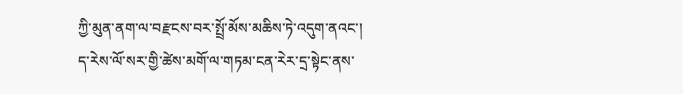ཀྱི་མུན་ནག་ལ་བརྫངས་བར་སྤྲོ་མོས་མཆིས་ཏེ་འདུག་ནའང་། ད་རེས་ལོ་སར་གྱི་ཚེས་མགོ་ལ་གཏམ་ངན་རེར་དྲ་སྟེང་ནས་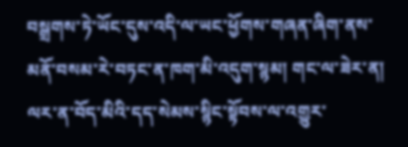བསྒྲགས་ཏེ་ཡོང་དུས་འདི་ལ་ཡང་ཕྱོགས་གཞན་ཞིག་ནས་མནོ་བསམ་རེ་བཏང་ན་ཁག་མི་འདུག་སྙམ། གང་ལ་ཟེར་ན། ལར་ན་བོད་མིའི་དད་སེམས་སྙིང་སྟོབས་ལ་འགྱུར་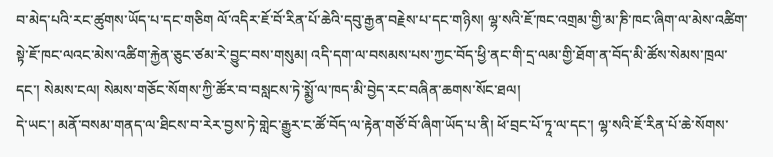བ་མེད་པའི་རང་ཚུགས་ཡོད་པ་དང་གཅིག ལོ་འདིར་ཇོ་བོ་རིན་པོ་ཆེའི་དབུ་རྒྱན་བརྗེས་པ་དང་གཉིས། ལྷ་སའི་ཇོ་ཁང་འགྲམ་གྱི་མ་ཎི་ཁང་ཞིག་ལ་མེས་འཚིག་སྟེ་ཇོ་ཁང་ལའང་མེས་འཚིག་རྐྱེན་ཅུང་ཙམ་རེ་བྱུང་བས་གསུམ། འདི་དག་ལ་བསམས་པས་ཀྱང་བོད་ཕྱི་ནང་གི་དྲ་ལམ་གྱི་ཐོག་ན་བོད་མི་ཚོས་སེམས་ཁྲལ་དང་། སེམས་ངལ། སེམས་གཅོང་སོགས་ཀྱི་ཚོར་བ་བསླངས་ཏེ་སྨྱོ་ལ་ཁད་མི་བྱེད་རང་བཞིན་ཆགས་སོང་ཐལ།
དེ་ཡང་། མནོ་བསམ་གནད་ལ་ཐིངས་བ་རེར་བྱས་ཏེ་གླེང་རྒྱུར་ང་ཚོ་བོད་ལ་རྟེན་གཙོ་བོ་ཞིག་ཡོད་པ་ནི། ཕོ་བྲང་པོ་ཏཱ་ལ་དང་། ལྷ་སའི་ཇོ་རིན་པོ་ཆེ་སོགས་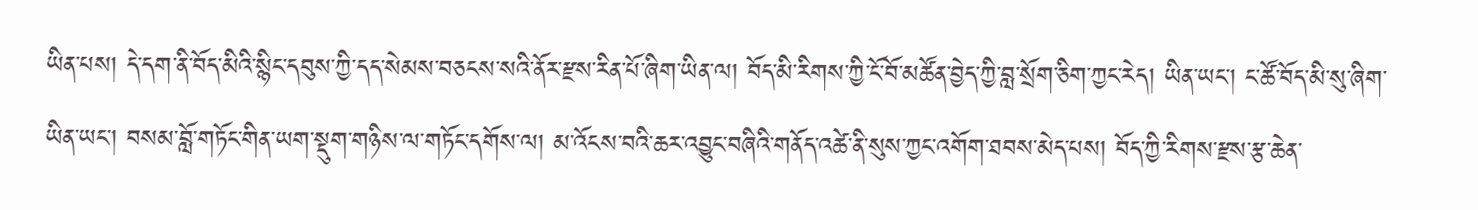ཡིན་པས། དེ་དག་ནི་བོད་མིའི་སྙིང་དབུས་ཀྱི་དད་སེམས་བཅངས་སའི་ནོར་རྫས་རིན་པོ་ཞིག་ཡིན་ལ། བོད་མི་རིགས་ཀྱི་ངོ་བོ་མཚོན་བྱེད་ཀྱི་བླ་སྲོག་ཅིག་ཀྱང་རེད། ཡིན་ཡང་། ང་ཚོ་བོད་མི་སུ་ཞིག་ཡིན་ཡང་། བསམ་བློ་གཏོང་གིན་ཡག་སྡུག་གཉིས་ལ་གཏོང་དགོས་ལ། མ་འོངས་བའི་ཆར་འབྱུང་བཞིའི་གནོད་འཚེ་ནི་སུས་ཀྱང་འགོག་ཐབས་མེད་པས། བོད་ཀྱི་རིགས་རྫས་རྩ་ཆེན་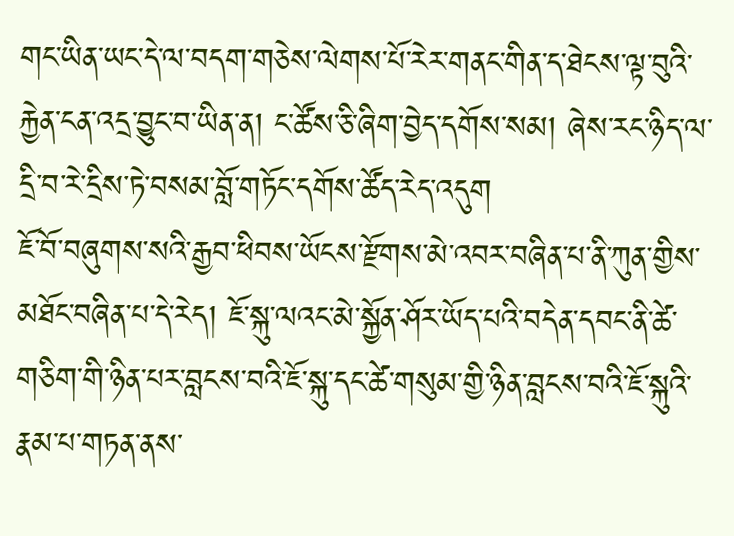གང་ཡིན་ཡང་དེ་ལ་བདག་གཅེས་ལེགས་པོ་རེར་གནང་གིན་ད་ཐེངས་ལྟ་བུའི་རྐྱེན་ངན་འདྲ་བྱུང་བ་ཡིན་ན། ང་ཚོས་ཅི་ཞིག་བྱེད་དགོས་སམ། ཞེས་རང་ཉིད་ལ་དྲི་བ་རེ་དྲིས་ཏེ་བསམ་བློ་གཏོང་དགོས་ཚོད་རེད་འདུག
ཇོ་བོ་བཞུགས་སའི་རྒྱབ་ཕིབས་ཡོངས་རྫོགས་མེ་འབར་བཞིན་པ་ནི་ཀུན་གྱིས་མཐོང་བཞིན་པ་དེ་རེད། ཇོ་སྐུ་ལའང་མེ་སྐྱོན་ཤོར་ཡོད་པའི་བདེན་དབང་ནི་ཚེ་གཅིག་གི་ཉིན་པར་བླངས་བའི་ཇོ་སྐུ་དང་ཚེ་གསུམ་གྱི་ཉིན་བླངས་བའི་ཇོ་སྐུའི་རྣམ་པ་གཏན་ནས་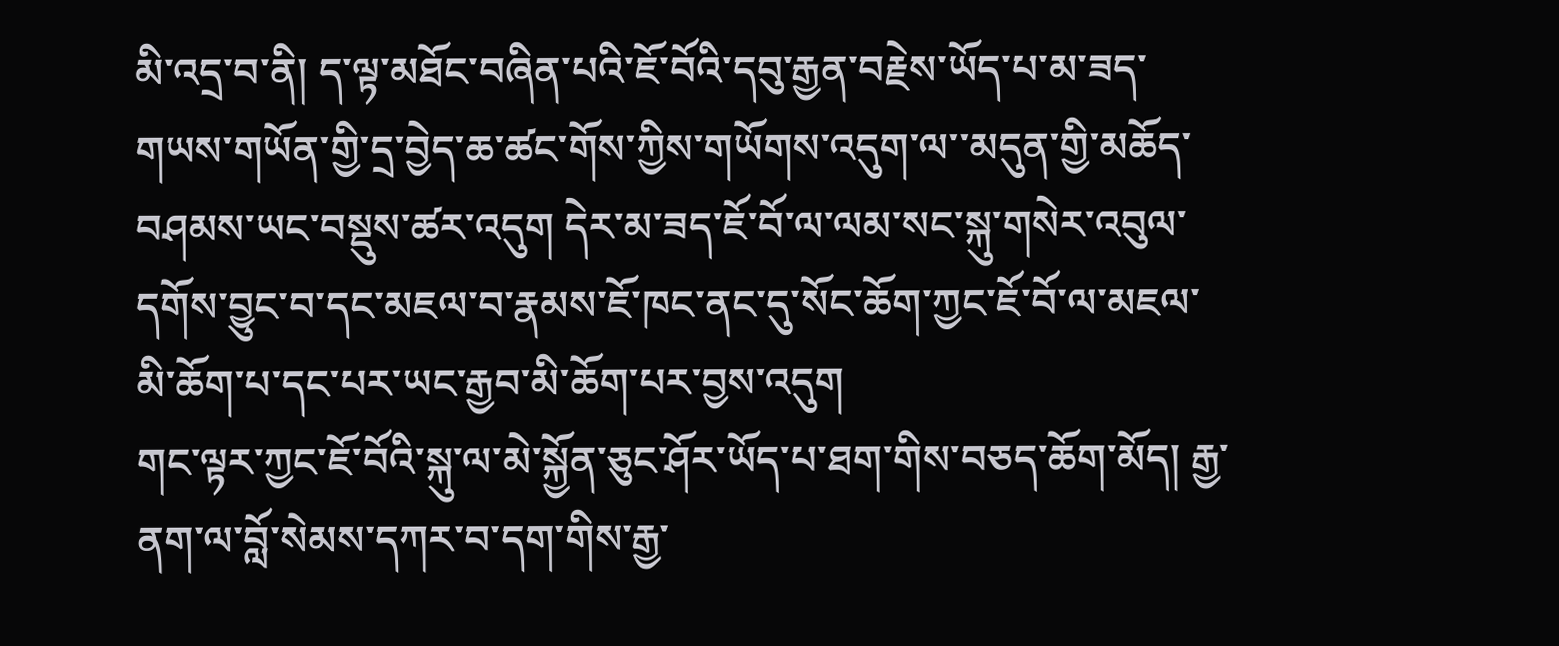མི་འདྲ་བ་ནི། ད་ལྟ་མཐོང་བཞིན་པའི་ཇོ་བོའི་དབུ་རྒྱན་བརྗེས་ཡོད་པ་མ་ཟད་གཡས་གཡོན་གྱི་དྲ་བྱེད་ཆ་ཚང་གོས་ཀྱིས་གཡོགས་འདུག་ལ་་མདུན་གྱི་མཆོད་བཤམས་ཡང་བསྡུས་ཚར་འདུག དེར་མ་ཟད་ཇོ་བོ་ལ་ལམ་སང་སྐུ་གསེར་འབུལ་དགོས་བྱུང་བ་དང་མཇལ་བ་རྣམས་ཇོ་ཁང་ནང་དུ་སོང་ཆོག་ཀྱང་ཇོ་བོ་ལ་མཇལ་མི་ཆོག་པ་དང་པར་ཡང་རྒྱབ་མི་ཆོག་པར་བྱས་འདུག
གང་ལྟར་ཀྱང་ཇོ་བོའི་སྐུ་ལ་མེ་སྐྱོན་ཅུང་ཤོར་ཡོད་པ་ཐག་གིས་བཅད་ཆོག་མོད། རྒྱ་ནག་ལ་བློ་སེམས་དཀར་བ་དག་གིས་རྒྱ་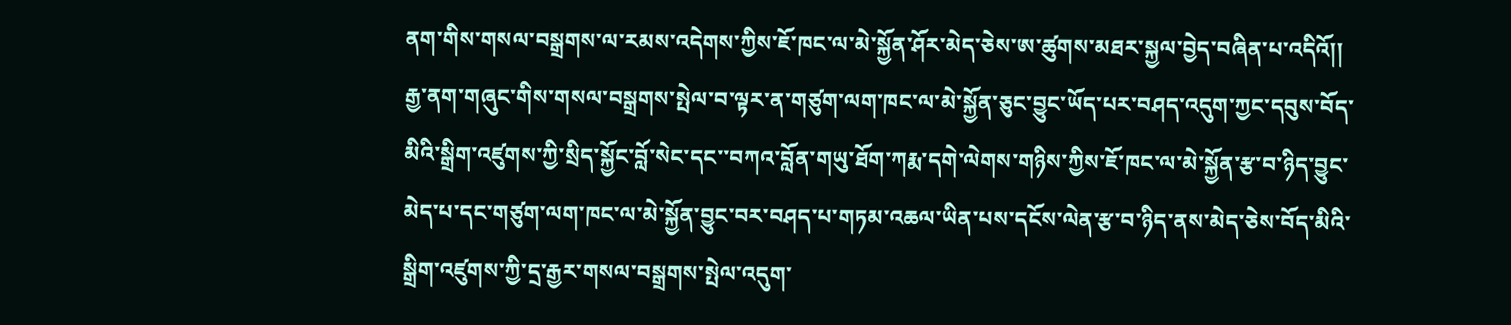ནག་གིས་གསལ་བསྒྲགས་ལ་རམས་འདེགས་ཀྱིས་ཇོ་ཁང་ལ་མེ་སྐྱོན་ཤོར་མེད་ཅེས་ཨ་ཚུགས་མཐར་སྐྱལ་བྱེད་བཞིན་པ་འདིའོ།།
རྒྱ་ནག་གཞུང་གིས་གསལ་བསྒྲགས་སྤེལ་བ་ལྟར་ན་གཙུག་ལག་ཁང་ལ་མེ་སྐྱོན་ཅུང་བྱུང་ཡོད་པར་བཤད་འདུག་ཀྱང་དབུས་བོད་མིའི་སྒྲིག་འཛུགས་ཀྱི་སྲིད་སྐྱོང་བློ་སེང་དང་་བཀའ་བློན་གཡུ་ཐོག་ཀརྨ་དགེ་ལེགས་གཉིས་ཀྱིས་ཇོ་ཁང་ལ་མེ་སྐྱོན་རྩ་བ་ཉིད་བྱུང་མེད་པ་དང་གཙུག་ལག་ཁང་ལ་མེ་སྐྱོན་བྱུང་བར་བཤད་པ་གཏམ་འཆལ་ཡིན་པས་དངོས་ལེན་རྩ་བ་ཉིད་ནས་མེད་ཅེས་བོད་མིའི་སྒྲིག་འཛུགས་ཀྱི་དྲ་རྒྱར་གསལ་བསྒྲགས་སྤེལ་འདུག་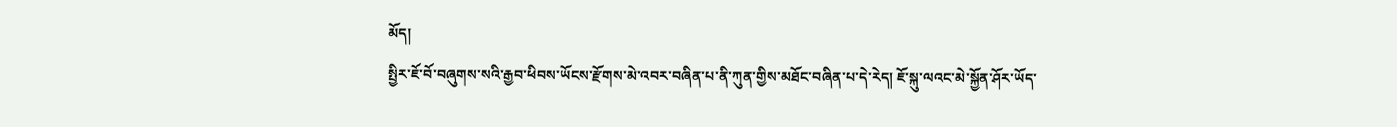མོད།
སྤྱིར་ཇོ་བོ་བཞུགས་སའི་རྒྱབ་ཕིབས་ཡོངས་རྫོགས་མེ་འབར་བཞིན་པ་ནི་ཀུན་གྱིས་མཐོང་བཞིན་པ་དེ་རེད། ཇོ་སྐུ་ལའང་མེ་སྐྱོན་ཤོར་ཡོད་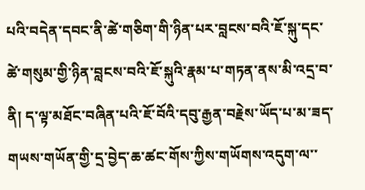པའི་བདེན་དབང་ནི་ཚེ་གཅིག་གི་ཉིན་པར་བླངས་བའི་ཇོ་སྐུ་དང་ཚེ་གསུམ་གྱི་ཉིན་བླངས་བའི་ཇོ་སྐུའི་རྣམ་པ་གཏན་ནས་མི་འདྲ་བ་ནི། ད་ལྟ་མཐོང་བཞིན་པའི་ཇོ་བོའི་དབུ་རྒྱན་བརྗེས་ཡོད་པ་མ་ཟད་གཡས་གཡོན་གྱི་དྲ་བྱེད་ཆ་ཚང་གོས་ཀྱིས་གཡོགས་འདུག་ལ་་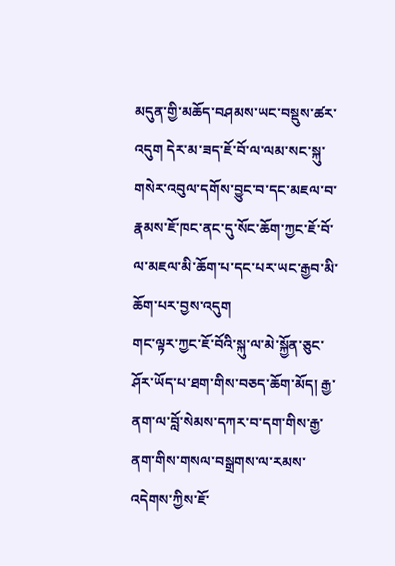མདུན་གྱི་མཆོད་བཤམས་ཡང་བསྡུས་ཚར་འདུག དེར་མ་ཟད་ཇོ་བོ་ལ་ལམ་སང་སྐུ་གསེར་འབུལ་དགོས་བྱུང་བ་དང་མཇལ་བ་རྣམས་ཇོ་ཁང་ནང་དུ་སོང་ཆོག་ཀྱང་ཇོ་བོ་ལ་མཇལ་མི་ཆོག་པ་དང་པར་ཡང་རྒྱབ་མི་ཆོག་པར་བྱས་འདུག
གང་ལྟར་ཀྱང་ཇོ་བོའི་སྐུ་ལ་མེ་སྐྱོན་ཅུང་ཤོར་ཡོད་པ་ཐག་གིས་བཅད་ཆོག་མོད། རྒྱ་ནག་ལ་བློ་སེམས་དཀར་བ་དག་གིས་རྒྱ་ནག་གིས་གསལ་བསྒྲགས་ལ་རམས་འདེགས་ཀྱིས་ཇོ་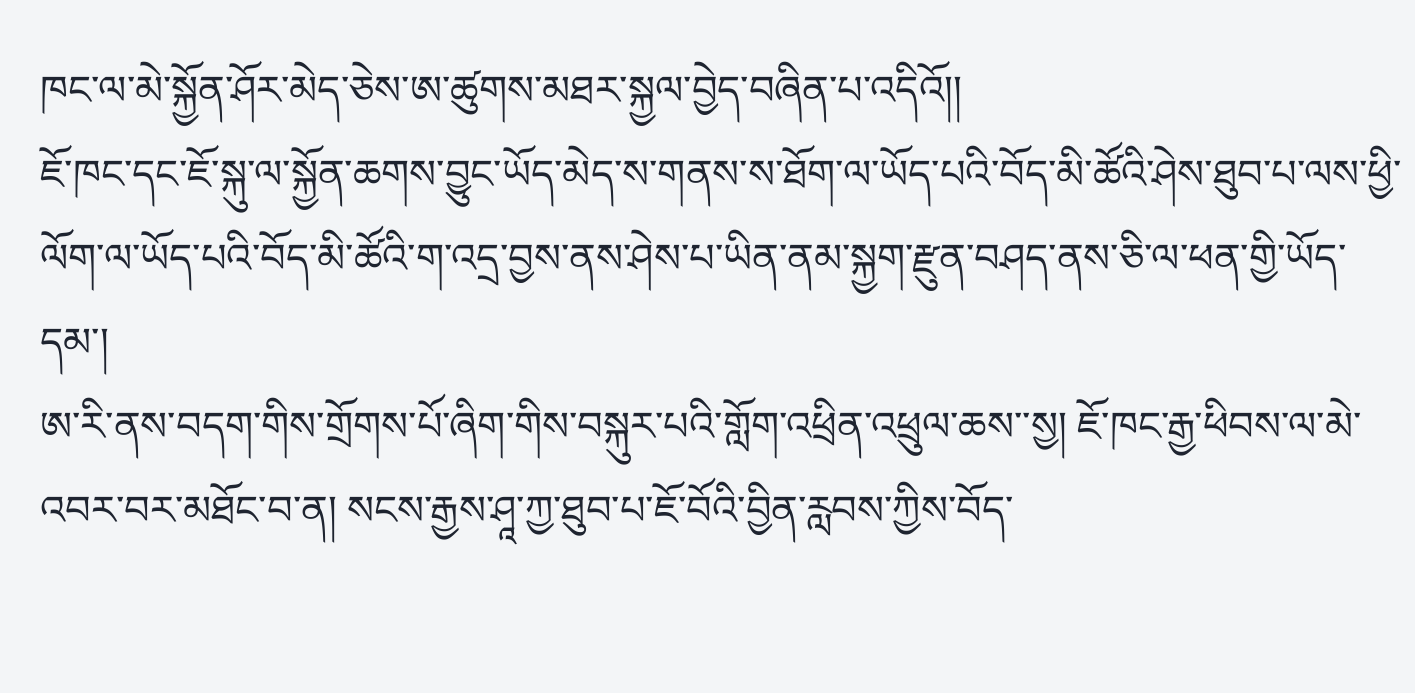ཁང་ལ་མེ་སྐྱོན་ཤོར་མེད་ཅེས་ཨ་ཚུགས་མཐར་སྐྱལ་བྱེད་བཞིན་པ་འདིའོ།།
ཇོ་ཁང་དང་ཇོ་སྐུ་ལ་སྐྱོན་ཆགས་བྱུང་ཡོད་མེད་ས་གནས་ས་ཐོག་ལ་ཡོད་པའི་བོད་མི་ཚོའི་ཤེས་ཐུབ་པ་ལས་ཕྱི་ལོག་ལ་ཡོད་པའི་བོད་མི་ཚོའི་ག་འདྲ་བྱས་ནས་ཤེས་པ་ཡིན་ནམ་སྐྱག་རྫུན་བཤད་ནས་ཅི་ལ་ཕན་གྱི་ཡོད་
དམ་།
ཨ་རི་ནས་བདག་གིས་གྲོགས་པོ་ཞིག་གིས་བསྐུར་པའི་གློག་འཕྲིན་འཕྲུལ་ཆས་་སྱ། ཇོ་ཁང་རྒྱ་ཕིབས་ལ་མེ་འབར་བར་མཐོང་བ་ན། སངས་རྒྱས་ཤཱ་ཀྱ་ཐུབ་པ་ཇོ་བོའི་བྱིན་རླབས་ཀྱིས་བོད་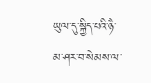ཡུལ་དུ་སྐྱིད་པའི་ཉཻ་མ་ཤར་བ་སེམས་ལ་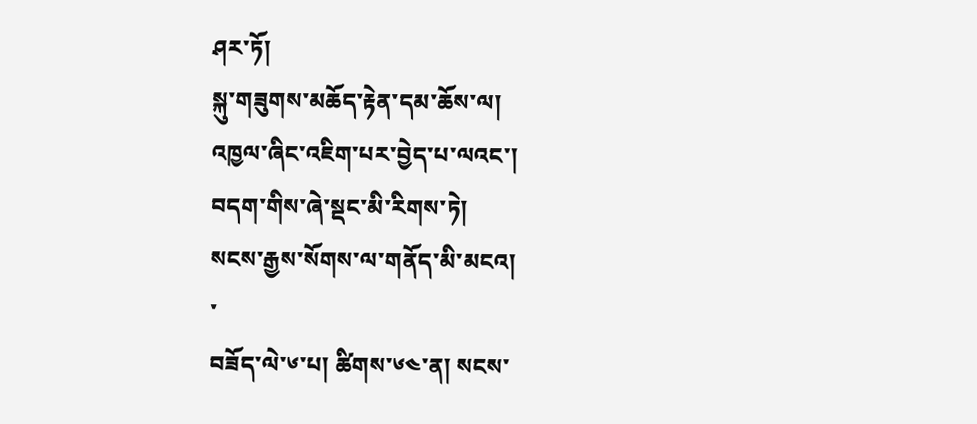ཤར་ཏོ།
སྐུ་གཟུགས་མཆོད་རྟེན་དམ་ཆོས་ལ།
འཁྱལ་ཞིང་འཇིག་པར་བྱེད་པ་ལའང་།
བདག་གིས་ཞེ་སྡང་མི་རིགས་ཏེ།
སངས་རྒྱས་སོགས་ལ་གནོད་མི་མངའ།
་
བཟོད་ལེ་༦་པ། ཚིགས་༦༤་ན། སངས་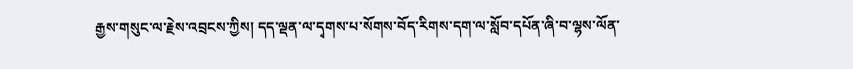རྒྱས་གསུང་ལ་རྗེས་འབྲངས་ཀྱིས། དད་ལྡན་ལ་དྭགས་པ་སོགས་བོད་རིགས་དག་ལ་སློབ་དཔོན་ཞི་བ་ལྷས་ལོན་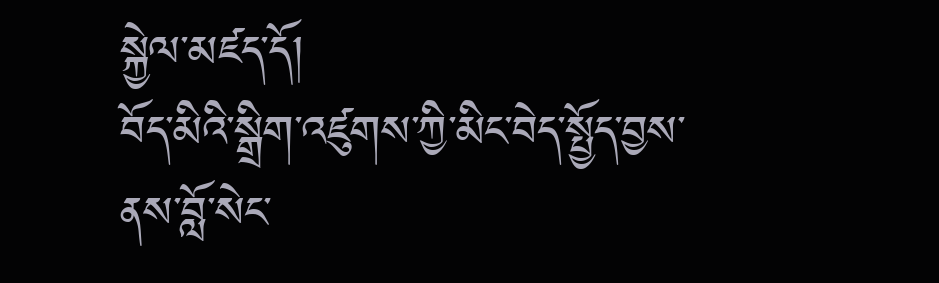སྐྱེལ་མཛད་དོ།
བོད་མིའི་སྒྲིག་འཛུགས་ཀྱི་མིང་བེད་སྤྱོད་བྱས་ནས་བློ་སེང་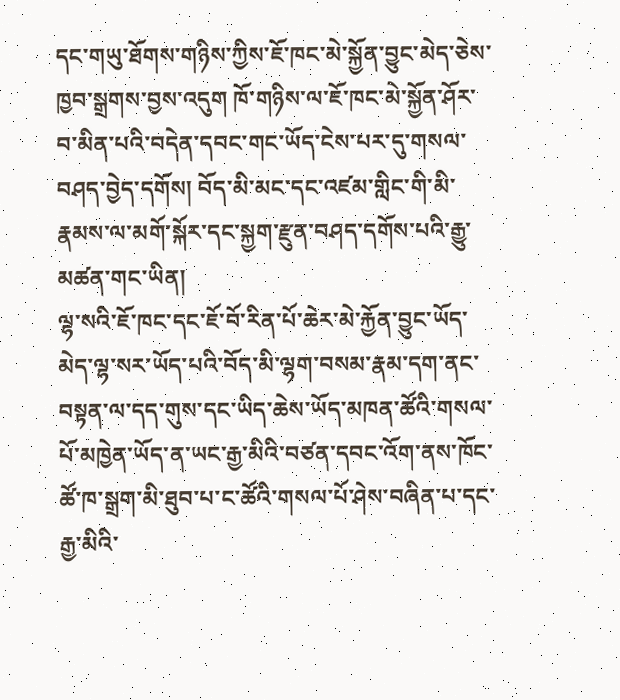དང་གཡུ་ཐོགས་གཉིས་ཀྱིས་ཇོ་ཁང་མེ་སྐྱོན་བྱུང་མེད་ཅེས་ཁྱབ་སྒྲགས་བྱས་འདུག ཁོ་གཉིས་ལ་ཇོ་ཁང་མེ་སྐྱོན་ཤོར་བ་མིན་པའི་བདེན་དབང་གང་ཡོད་ངེས་པར་དུ་གསལ་བཤད་བྱེད་དགོས། བོད་མི་མང་དང་འཛམ་གླིང་གི་མི་རྣམས་ལ་མགོ་སྐོར་དང་སྐྱག་རྫུན་བཤད་དགོས་པའི་རྒྱུ་མཚན་གང་ཡིན།
ལྷ་སའི་ཇོ་ཁང་དང་ཇོ་བོ་རིན་པོ་ཆེར་མེ་རྐྱོན་བྱུང་ཡོད་མེད་ལྷ་སར་ཡོད་པའི་བོད་མི་ལྷག་བསམ་རྣམ་དག་ནང་བསྟན་ལ་དད་གུས་དང་ཡིད་ཆེས་ཡོད་མཁན་ཚོའི་གསལ་པོ་མཁྱེན་ཡོད་ན་ཡང་རྒྱ་མིའི་བཙན་དབང་འོག་ནས་ཁོང་ཚོ་ཁ་སྒྲག་མི་ཐུབ་པ་ང་ཚོའི་གསལ་པོ་ཤེས་བཞིན་པ་དང་རྒྱ་མིའི་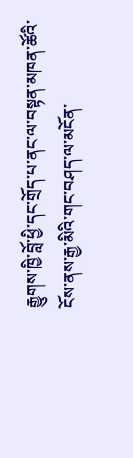རྒྱུགས་ཁྱི་བློ་ཕྱི་དང་གྲོད་པ་ནང་ལ་བསྟན་མཁན་ཚོའི་ངོས་ནས་རྒྱ་མིའི་གང་བཤད་ལ་མངོན་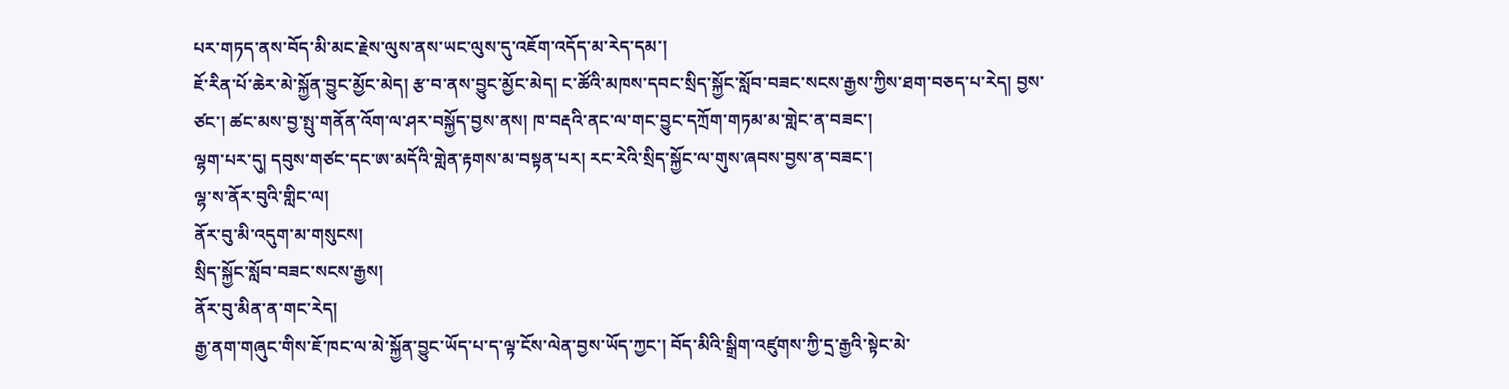པར་གཏད་ནས་བོད་མི་མང་རྗེས་ལུས་ནས་ཡང་ལུས་དུ་འཇོག་འདོད་མ་རེད་དམ་།
ཇོ་རིན་པོ་ཆེར་མེ་སྐྱོན་བྱུང་མྱོང་མེད། རྩ་བ་ནས་བྱུང་མྱོང་མེད། ང་ཚོའི་མཁས་དབང་སྲིད་སྐྱོང་སློབ་བཟང་སངས་རྒྱས་ཀྱིས་ཐག་བཅད་པ་རེད། བྱས་ཙང་། ཚང་མས་བྱ་སྤུ་གནོན་འོག་ལ་ཤར་བསྐྱོད་བྱས་ནས། ཁ་བརྡའི་ནང་ལ་གང་བྱུང་དཀྲོག་གཏམ་མ་གླེང་ན་བཟང་།
ལྷག་པར་དུ། དབུས་གཙང་དང་ཨ་མདོའི་གླེན་རྟགས་མ་བསྟན་པར། རང་རེའི་སྲིད་སྐྱོང་ལ་གུས་ཞབས་བྱས་ན་བཟང་།
ལྷ་ས་ནོར་བུའི་གླིང་ལ།
ནོར་བུ་མི་འདུག་མ་གསུངས།
སྲིད་སྐྱོང་སློབ་བཟང་སངས་རྒྱས།
ནོར་བུ་མིན་ན་གང་རེད།
རྒྱ་ནག་གཞུང་གིས་ཇོ་ཁང་ལ་མེ་སྐྱོན་བྱུང་ཡོད་པ་ད་ལྟ་ངོས་ལེན་བྱས་ཡོད་ཀྱང་། བོད་མིའི་སྒྲིག་འཛུགས་ཀྱི་དྲ་རྒྱའི་སྟེང་མེ་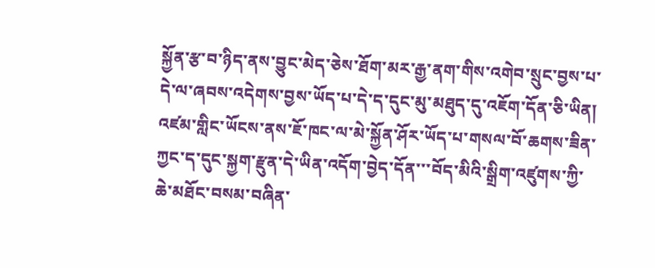སྐྱོན་རྩ་བ་ཉིད་ནས་བྱུང་མེད་ཅེས་ཐོག་མར་རྒྱ་ནག་གིས་འགེབ་སྲུང་བྱས་པ་དེ་ལ་ཞབས་འདེགས་བྱས་ཡོད་པ་དེ་ད་དུང་མུ་མཐུད་དུ་འཇོག་དོན་ཅི་ཡིན། འཛམ་གླིང་ཡོངས་ནས་ཇོ་ཁང་ལ་མེ་སྐྱོན་ཤོར་ཡོད་པ་གསལ་བོ་ཆགས་ཟིན་ཀྱང་ད་དུང་སྐྱག་རྫུན་དེ་ཡིན་འདོག་བྱེད་དོན་་་བོད་མིའི་སྒྲིག་འཛུགས་ཀྱི་ཆེ་མཐོང་བསམ་བཞིན་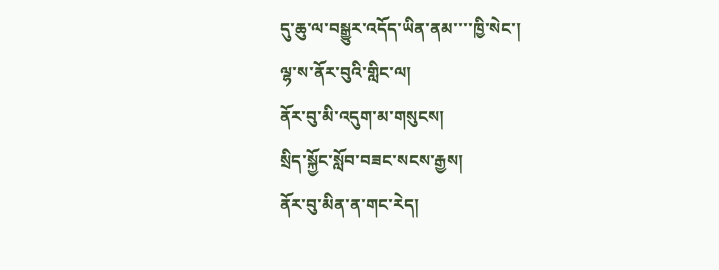དུ་ཆུ་ལ་བསྒྱུར་འདོད་ཡིན་ནམ་་་་ཁྱི་སེང་།
ལྷ་ས་ནོར་བུའི་གླིང་ལ།
ནོར་བུ་མི་འདུག་མ་གསུངས།
སྲིད་སྐྱོང་སློབ་བཟང་སངས་རྒྱས།
ནོར་བུ་མིན་ན་གང་རེད།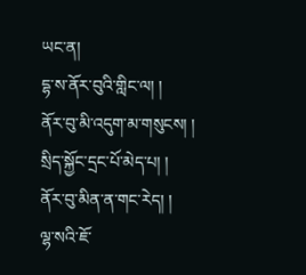ཡང་ན།
དྷ་ས་ནོར་བུའི་གླིང་ལ། །
ནོར་བུ་མི་འདུག་མ་གསུངས། །
སྲིད་སྐྱོང་དྲང་པོ་མེད་པ། །
ནོར་བུ་མིན་ན་གང་རེད། །
ལྷ་སའི་ཇོ་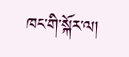ཁང་གི་སྐོར་ལ།